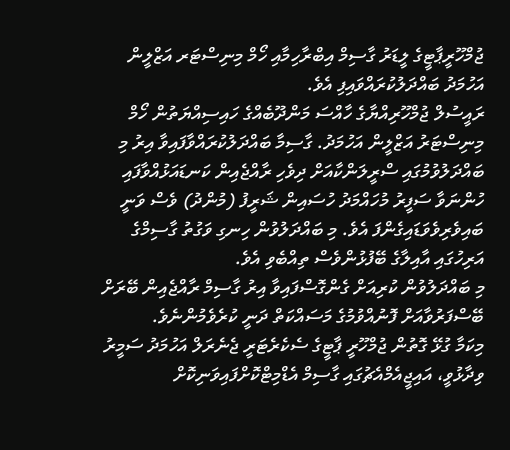ޖުމްހޫރީޕާޓީގެ ލީޑަރު ގާސިމް އިބްރާހިމާއި ހޯމް މިނިސްޓަރ އަޒްލީން އަހުމަދު ބައްދަލުކުރައްވައިފި އެވެ.
ރައީސުލް ޖުމްހޫރިއްޔާގެ ހާއްސަ މަންދޫބެއްގެ ހައިސިއްޔަތުން ހޯމް މިނިސްޓަރު އަޒްލީން އަހުމަދު. ގާސިމާ ބައްދަލުކުރައްވާފައިވާ އިރު މި ބައްދަލުވުމުގައި ސްރީލަންކާއަށް ދިވެހި ރާއްޖެއިން ކަނޑައަޅުއްވާފައި ހުންނަވާ ސަފީރު މުހައްމަދު ހުސައިން ޝަރީފު (މުންދު) ވެސް ވަނީ ބައިވެރިވެވަޑައިގެންފަ އެވެ. މި ބައްދަލުވުން ހިނގި ވަގުތު ގާސިމްގެ އަރިހުގައި އާއިލާގެ ބޭފުޅުންވެސް ތިއްބެވި އެވެ.
މި ބައްދަލުވުން ކުރިއަށް ގެންގޮސްފައިވާ އިރު ގާސިމް ރާއްޖެއިން ބޭރަށް ބޭސްފަރުވާއަށް ފޮނުއްވުމުގެ މަސައްކަތް ދަނީ ކުރެވެމުންނެވެ.
މިކަމާ ގުޅޭ ގޮތުން ޖުމްހޫރީ ޕާޓީގެ ސެކެރެޓަރީ ޖެނެރަލް އަހުމަދު ސަމީރު ވިދާޅުވީ، އައިޖީއެމްއެޗުގައި ގާސިމް އެޑްމިޓްކޮށްފައިވަނިކޮށް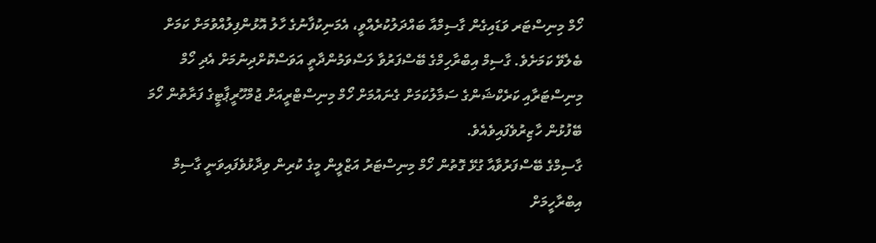ހޯމް މިނިސްޓަރ ވަޑައިގެން ގާސިމްއާ ބައްދަލުކުރެއްވީ، އެމަނިކުފާނުގެ ހާލު އޮޅުންފިލުއްވުމަށް ކަމަށް ބެލެވޭ ކަމަށެވެ. ގާސިމް އިބްރާހިމްގެ ބޭސްފަރުވާ ލަސްވަމުންދާތީ އަވަސްކޮށްދިނުމަށް އެދި ހޯމް މިނިސްޓަރާއި ކަރެކްޝަންގެ ސަމާލުކަމަށް ގެނައުމަށް ހޯމް މިނިސްޓްރީއަށް ޖުމްހޫރީޕާޓީގެ ފަރާތުން ހޯމަ ބޭފުޅުން ހާޒިރުވެފައިވެއެވެ.
ގާސިމްގެ ބޭސްފަރުވާއާ ގުޅޭ ގޮތުން ހޯމް މިނިސްޓަރު އަޒްލީން މީގެ ކުރިން ވިދާޅުވެފައިވަނީ ގާސިމް އިބްރާހީމަށް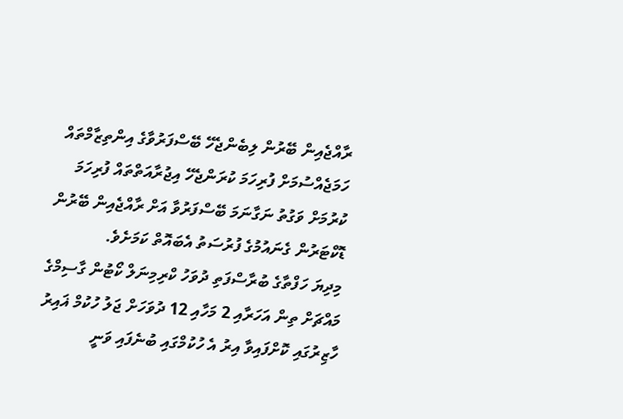ރާއްޖެއިން ބޭރުން ލިބެންޖެހޭ ބޭސްފަރުވާގެ އިންތިޒާމްތައް ހަމަޖެއްސުމަށް ފުރިހަމަ ކުރަންޖެހޭ އިޖުރާއަތްތައް ފުރިހަމަ ކުރުމަށް ވަގުތު ނަގާނަމަ ބޭސްފަރުވާ އަށް ރާއްޖެއިން ބޭރުން ޑޮކްޓަރުން ގެނައުމުގެ ފުރުސަތު އެބައޮތް ކަމަށެވެ.
މިދިޔަ ހަފްތާގެ ބުރާސްފަތި ދުވަހު ކްރިމިނަލް ކޯޓުން ގާސިމްގެ މައްޗަށް ތިން އަހަރާއި 2 މަހާއި 12 ދުވަހަށް ޖަލު ހުކުމް ޣައިރު ހާޒިރުގައި ކޮށްފައިވާ އިރު އެ ހުކުމްގައި ބުނެފައި ވަނީ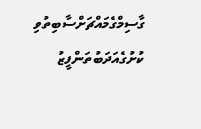ގާސިމްގެމައްޗަށްސާބިތުވި ކުށުގެއަދަބުތަންފީޒު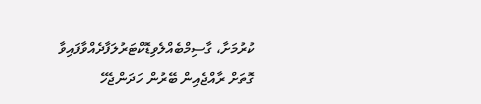ކުރުމަށާ، ގާސިމްބެއްލެވިޑޮކްޓަރުލަފާދެއްވާފައިވާ ގޮތަށް ރާއްޖެއިން ބޭރުން ހަދަންޖެހޭ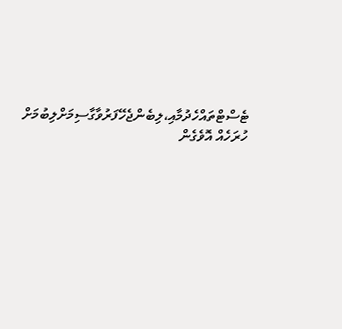ޓެސްޓްތައްހެދުމާއި،ލިބެންޖެހޭފަރުވާގާސިމަށްލިބުމަށް ހުރަހެއް އޮވެގެން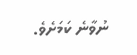ނުވާނެ ކަމަށެވެ.